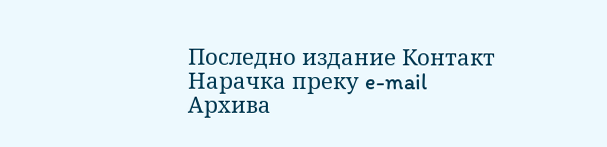Последно издание Контакт Нарачка преку e-mail
Архива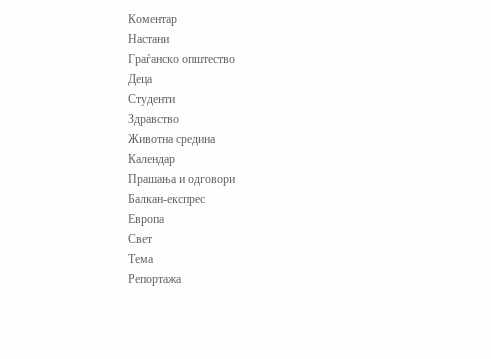Коментар
Настани
Граѓанско општество
Деца
Студенти
Здравство
Животна средина
Календар
Прашања и одговори
Балкан-експрес
Европа
Свет
Тема
Репортажа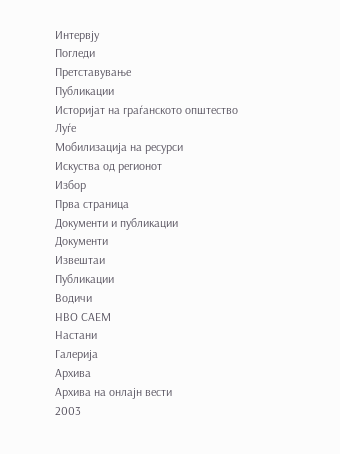Интервју
Погледи
Претставување
Публикации
Историјат на граѓанското општество
Луѓе
Мобилизација на ресурси
Искуства од регионот
Избор
Прва страница
Документи и публикации
Документи
Извештаи
Публикации
Водичи
НВО САЕМ
Настани
Галерија
Архива
Архива на онлајн вести
2003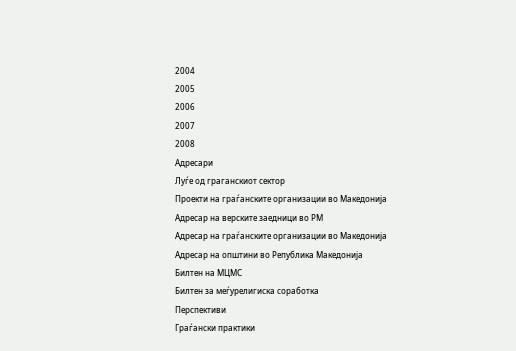2004
2005
2006
2007
2008
Адресари
Луѓе од граганскиот сектор
Проекти на граѓанските организации во Македонија
Адресар на верските заедници во РМ
Адресар на граѓанските организации во Македонија
Адресар на општини во Република Македонија
Билтен на МЦМС
Билтен за меѓурелигиска соработка
Перспективи
Граѓански практики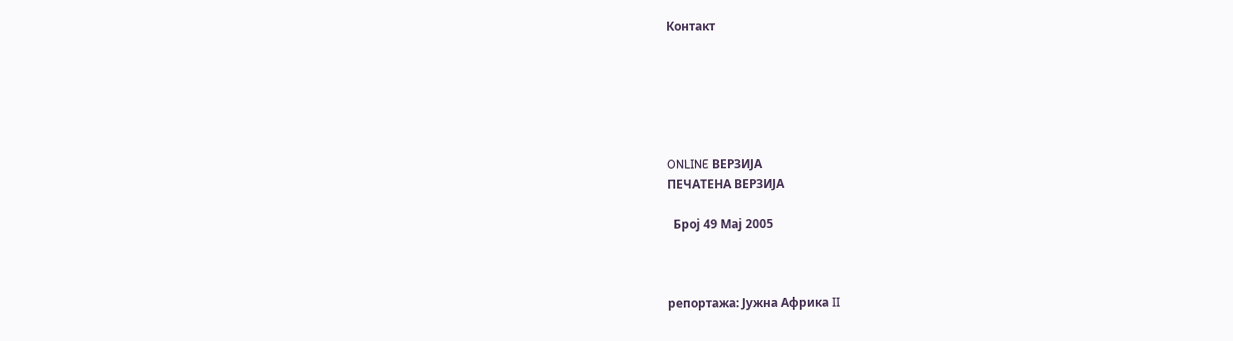Контакт






ONLINE ВЕРЗИЈА
ПЕЧАТЕНА ВЕРЗИЈА

  Број 49 Мај 2005



репортажа: Јужна Африка II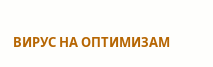ВИРУС НА ОПТИМИЗАМ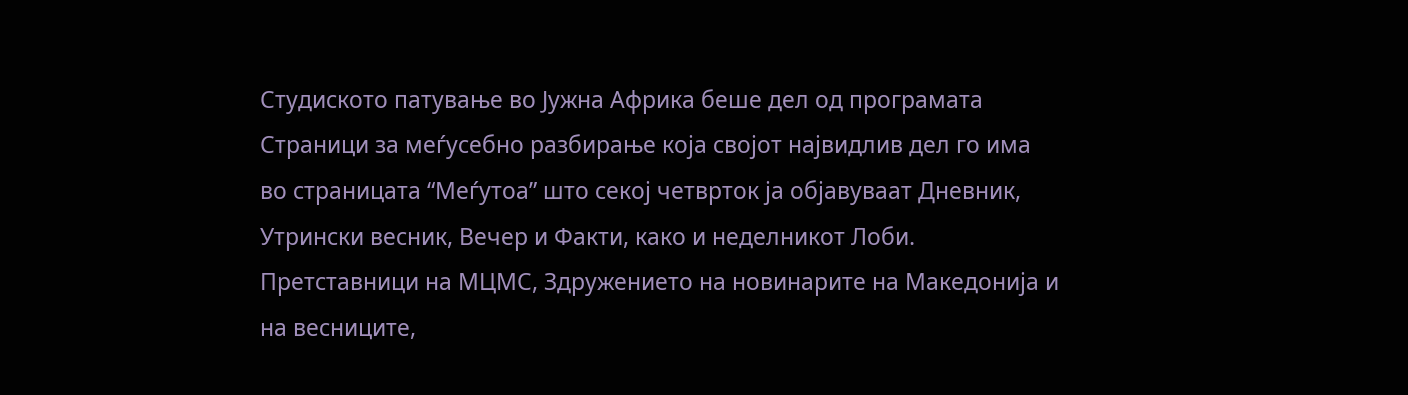Студиското патување во Јужна Африка беше дел од програмата Страници за меѓусебно разбирање која својот највидлив дел го има во страницата “Меѓутоа” што секој четврток ја објавуваат Дневник, Утрински весник, Вечер и Факти, како и неделникот Лоби. Претставници на МЦМС, Здружението на новинарите на Македонија и на весниците,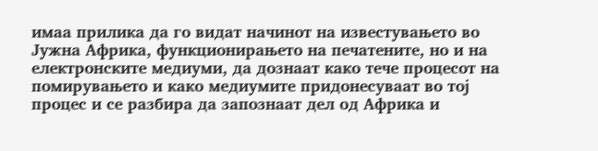имаа прилика да го видат начинот на известувањето во Јужна Африка, функционирањето на печатените, но и на електронските медиуми, да дознаат како тече процесот на помирувањето и како медиумите придонесуваат во тој процес и се разбира да запознаат дел од Африка и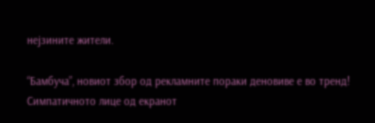нејзините жители.

“Бамбуча”, новиот збор од рекламните пораки деновиве е во тренд! Симпатичното лице од екранот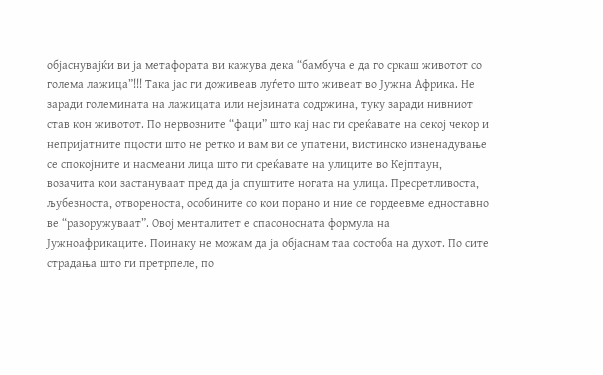објаснувајќи ви ја метафората ви кажува дека “бамбуча е да го сркаш животот со голема лажица”!!! Така јас ги доживеав луѓето што живеат во Јужна Африка. Не заради големината на лажицата или нејзината содржина, туку заради нивниот став кон животот. По нервозните “фаци” што кај нас ги среќавате на секој чекор и непријатните пцости што не ретко и вам ви се упатени, вистинско изненадување се спокојните и насмеани лица што ги среќавате на улиците во Кејптаун, возачита кои застануваат пред да ја спуштите ногата на улица. Пресретливоста, љубезноста, отвореноста, особините со кои порано и ние се гордеевме едноставно ве “разоружуваат”. Овој менталитет е спасоносната формула на Јужноафрикаците. Поинаку не можам да ја објаснам таа состоба на духот. По сите страдања што ги претрпеле, по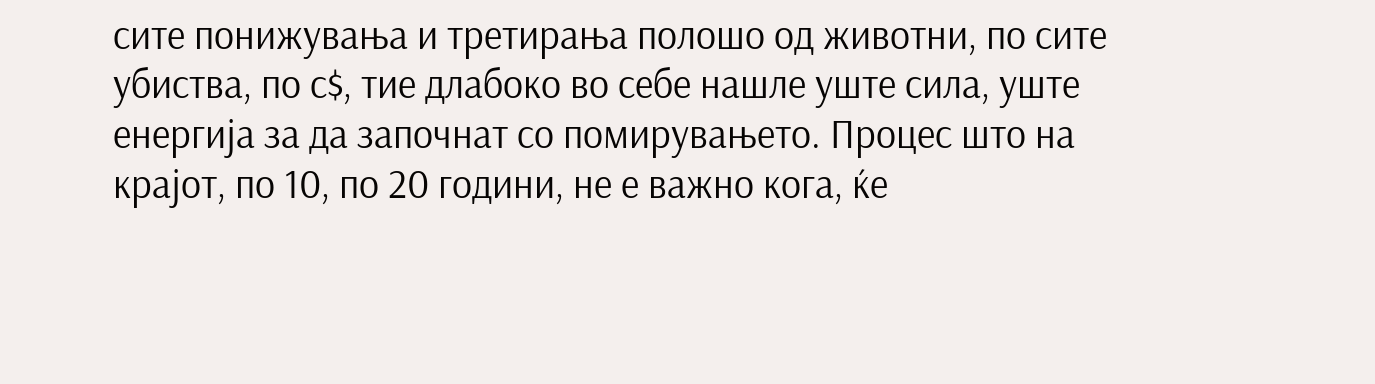сите понижувања и третирања полошо од животни, по сите убиства, по с$, тие длабоко во себе нашле уште сила, уште енергија за да започнат со помирувањето. Процес што на крајот, по 10, по 20 години, не е важно кога, ќе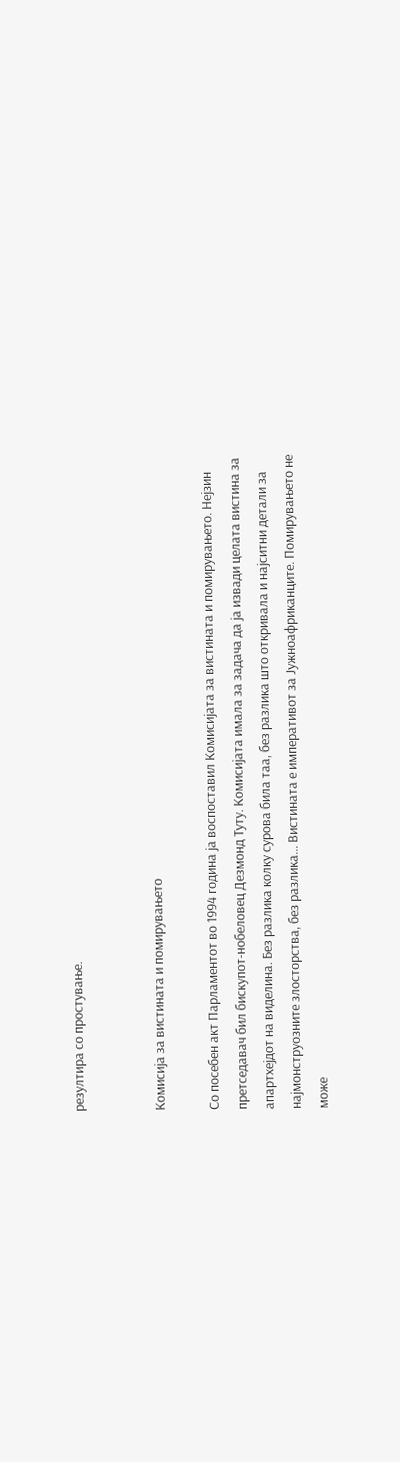резултира со простување.


Комисија за вистината и помирувањето

Со посебен акт Парламентот во 1994 година ја воспоставил Комисијата за вистината и помирувањето. Нејзин претседавач бил бискупот-нобеловец Дезмонд Туту. Комисијата имала за задача да ја извади целата вистина за апартхејдот на виделина. Без разлика колку сурова била таа, без разлика што откривала и најситни детали за најмонструозните злосторства, без разлика... Вистината е императивот за Јужноафриканците. Помирувањето не може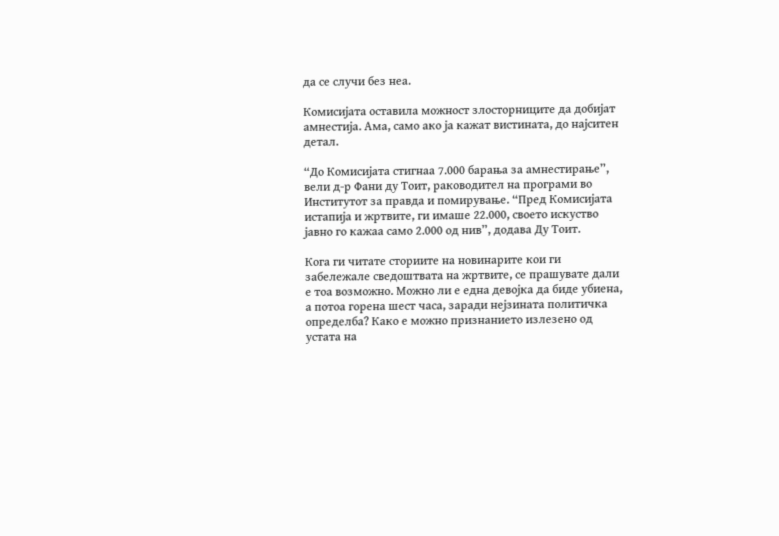да се случи без неа.

Комисијата оставила можност злосторниците да добијат амнестија. Ама, само ако ја кажат вистината, до најситен детал.

“До Комисијата стигнаа 7.000 барања за амнестирање”, вели д-р Фани ду Тоит, раководител на програми во Институтот за правда и помирување. “Пред Комисијата истапија и жртвите, ги имаше 22.000, своето искуство јавно го кажаа само 2.000 од нив”, додава Ду Тоит.

Кога ги читате сториите на новинарите кои ги забележале сведоштвата на жртвите, се прашувате дали е тоа возможно. Можно ли е една девојка да биде убиена, а потоа горена шест часа, заради нејзината политичка определба? Како е можно признанието излезено од устата на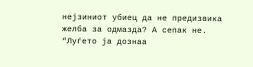нејзиниот убиец да не предизвика желба за одмазда? А сепак не. “Луѓето ја дознаа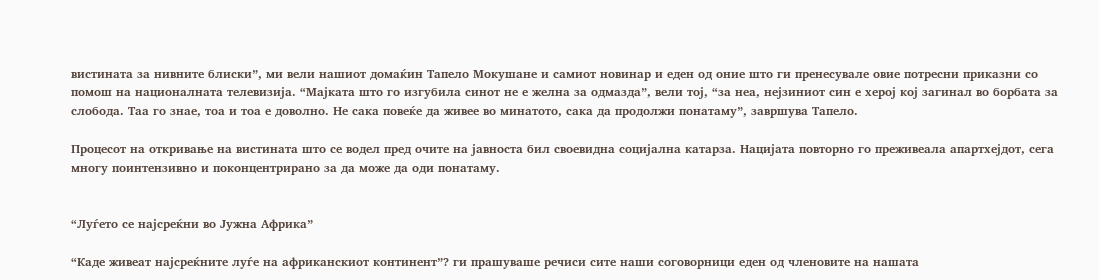вистината за нивните блиски”, ми вели нашиот домаќин Тапело Мокушане и самиот новинар и еден од оние што ги пренесувале овие потресни приказни со помош на националната телевизија. “Мајката што го изгубила синот не е желна за одмазда”, вели тој, “за неа, нејзиниот син е херој кој загинал во борбата за слобода. Таа го знае, тоа и тоа е доволно. Не сака повеќе да живее во минатото, сака да продолжи понатаму”, завршува Тапело.

Процесот на откривање на вистината што се водел пред очите на јавноста бил своевидна социјална катарза. Нацијата повторно го преживеала апартхејдот, сега многу поинтензивно и поконцентрирано за да може да оди понатаму.


“Луѓето се најсреќни во Јужна Африка”

“Каде живеат најсреќните луѓе на африканскиот континент”? ги прашуваше речиси сите наши соговорници еден од членовите на нашата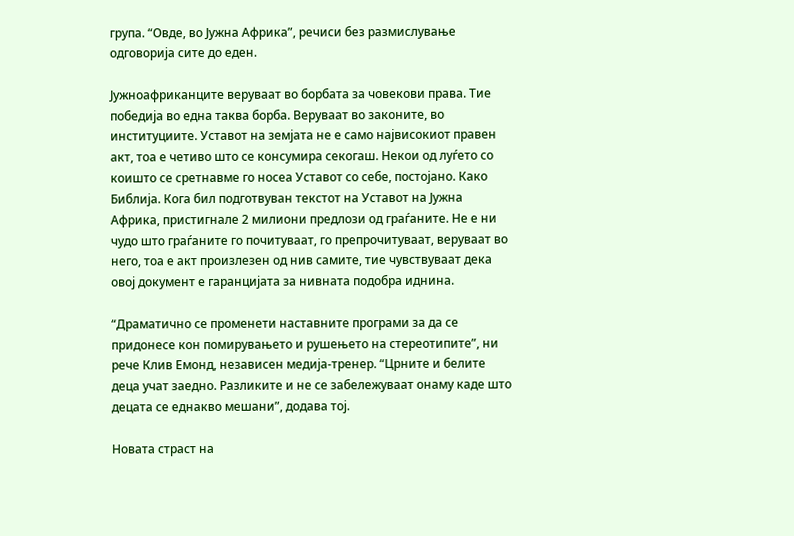група. “Овде, во Јужна Африка”, речиси без размислување одговорија сите до еден.

Јужноафриканците веруваат во борбата за човекови права. Тие победија во една таква борба. Веруваат во законите, во институциите. Уставот на земјата не е само највисокиот правен акт, тоа е четиво што се консумира секогаш. Некои од луѓето со коишто се сретнавме го носеа Уставот со себе, постојано. Како Библија. Кога бил подготвуван текстот на Уставот на Јужна Африка, пристигнале 2 милиони предлози од граѓаните. Не е ни чудо што граѓаните го почитуваат, го препрочитуваат, веруваат во него, тоа е акт произлезен од нив самите, тие чувствуваат дека овој документ е гаранцијата за нивната подобра иднина.

“Драматично се променети наставните програми за да се придонесе кон помирувањето и рушењето на стереотипите”, ни рече Клив Емонд, независен медија-тренер. “Црните и белите деца учат заедно. Разликите и не се забележуваат онаму каде што децата се еднакво мешани”, додава тој.

Новата страст на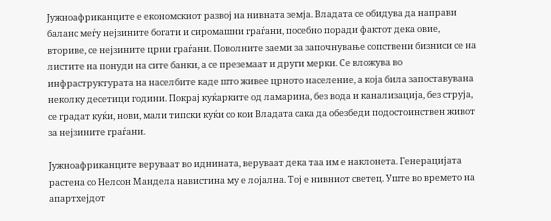Јужноафриканците е економскиот развој на нивната земја. Владата се обидува да направи баланс меѓу нејзините богати и сиромашни граѓани, посебно поради фактот дека овие, вториве, се нејзините црни граѓани. Поволните заеми за започнување сопствени бизниси се на листите на понуди на сите банки, а се преземаат и други мерки. Се вложува во инфраструктурата на населбите каде што живее црното население, а која била запоставувана неколку десетици години. Покрај куќарките од ламарина, без вода и канализација, без струја, се градат куќи, нови, мали типски куќи со кои Владата сака да обезбеди подостоинствен живот за нејзините граѓани.

Јужноафриканците веруваат во иднината, веруваат дека таа им е наклонета. Генерацијата растена со Нелсон Мандела навистина му е лојална. Тој е нивниот светец. Уште во времето на апартхејдот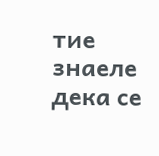тие знаеле дека се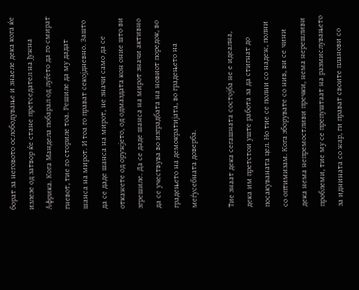борат за неговото ослободување и знаеле дека кога ќе излезе од затвор ќе стане претседател на Јужна Африка. Кога Мандела побарал од луѓето да го смират гневот, тие го сториле тоа. Решиле да му дадат шанса на мирот. И тоа го прават секојдневно. Зашто да се даде шанса на мирот, не значи само да се откажете од оружјето, од одмаздата кон оние што ви згрешиле. Да се даде шанса на мирот значи активно да се учествува во изградбата на новиот поредок, во градењето на демократијата, во градењето на меѓусебната доверба.

Тие знаат дека сегашната состојба не е идеална, дека им претстои уште работа за да стигнат до посакуваната цел. Но тие се полни со надеж, полни со оптимизам. Кога зборувате со нив, ви се чини дека нема непремостливи пречки, нема нерешливи проблеми, тие му се препуштаат на размислувањето за иднината со жар, ги прават своите планови со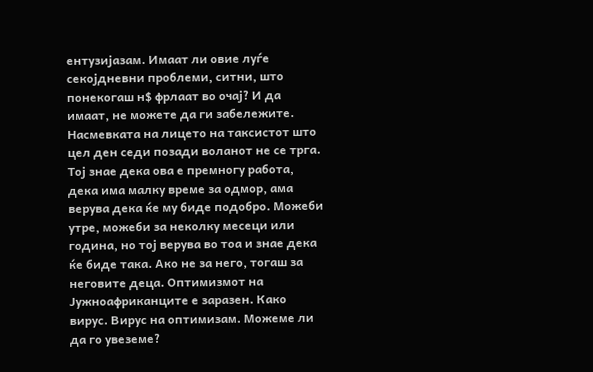ентузијазам. Имаат ли овие луѓе секојдневни проблеми, ситни, што понекогаш н$ фрлаат во очај? И да имаат, не можете да ги забележите. Насмевката на лицето на таксистот што цел ден седи позади воланот не се трга. Тој знае дека ова е премногу работа, дека има малку време за одмор, ама верува дека ќе му биде подобро. Можеби утре, можеби за неколку месеци или година, но тој верува во тоа и знае дека ќе биде така. Ако не за него, тогаш за неговите деца. Оптимизмот на Јужноафриканците е заразен. Како вирус. Вирус на оптимизам. Можеме ли да го увеземе?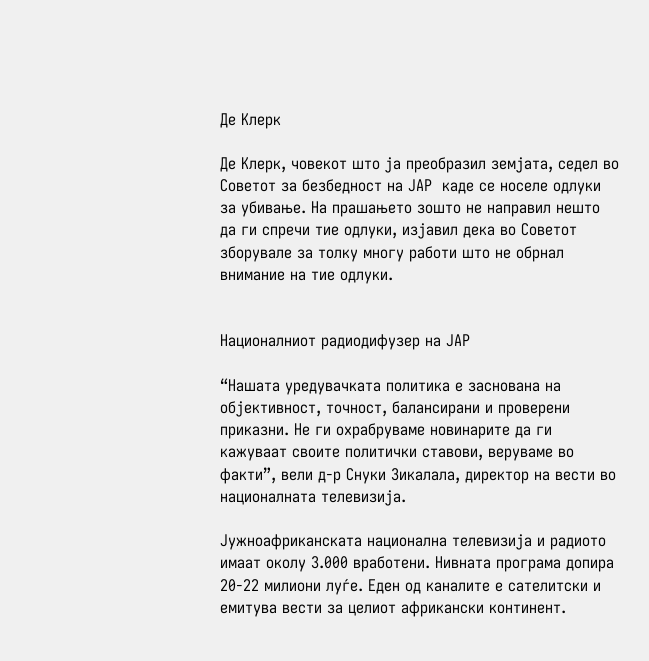Де Клерк

Де Клерк, човекот што ја преобразил земјата, седел во Советот за безбедност на ЈАР  каде се носеле одлуки за убивање. На прашањето зошто не направил нешто да ги спречи тие одлуки, изјавил дека во Советот зборувале за толку многу работи што не обрнал внимание на тие одлуки.


Националниот радиодифузер на ЈАР

“Нашата уредувачката политика е заснована на објективност, точност, балансирани и проверени приказни. Не ги охрабруваме новинарите да ги кажуваат своите политички ставови, веруваме во факти”, вели д-р Снуки Зикалала, директор на вести во националната телевизија.

Јужноафриканската национална телевизија и радиото имаат околу 3.000 вработени. Нивната програма допира 20-22 милиони луѓе. Еден од каналите е сателитски и емитува вести за целиот африкански континент.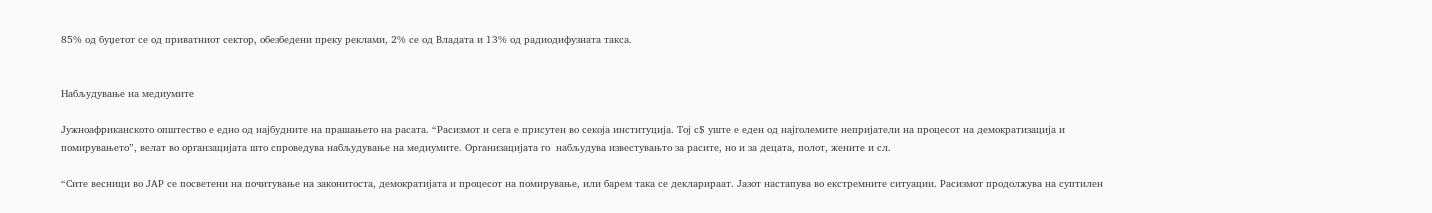85% од буџетот се од приватниот сектор, обезбедени преку реклами, 2% се од Владата и 13% од радиодифузната такса.


Набљудување на медиумите

Јужноафриканското општество е едно од најбудните на прашањето на расата. “Расизмот и сега е присутен во секоја институција. Тој с$ уште е еден од најголемите непријатели на процесот на демократизација и помирувањето”, велат во органзацијата што спроведува набљудување на медиумите. Организацијата го  набљудува известувањто за расите, но и за децата, полот, жените и сл.

“Сите весници во ЈАР се посветени на почитување на законитоста, демократијата и процесот на помирување, или барем така се декларираат. Јазот настапува во екстремните ситуации. Расизмот продолжува на суптилен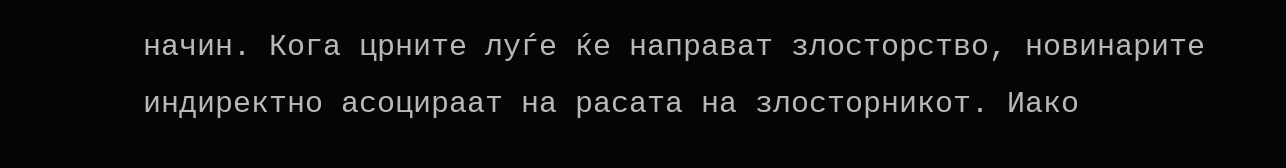начин. Кога црните луѓе ќе направат злосторство, новинарите индиректно асоцираат на расата на злосторникот. Иако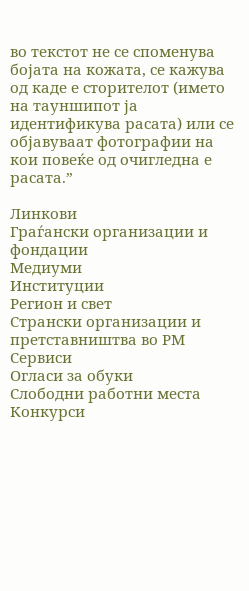во текстот не се споменува бојата на кожата, се кажува од каде е сторителот (името на тауншипот ја идентификува расата) или се објавуваат фотографии на кои повеќе од очигледна е расата.”

Линкови
Граѓански организации и фондации
Медиуми
Институции
Регион и свет
Странски организации и претставништва во РМ
Сервиси
Огласи за обуки
Слободни работни места
Конкурси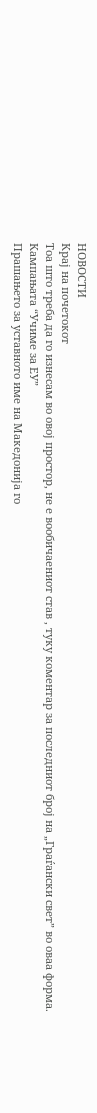НОВОСТИ
Крај на почетокот
Тоа што треба да го изнесам во овој простор, не е вообичаениот став , туку коментар за последниот број на „Граѓански свет” во оваа форма.
Кампањата “Учиме за ЕУ”
Прашањето за уставното име на Македонија го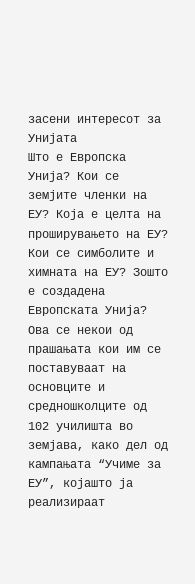засени интересот за Унијата
Што е Европска Унија? Кои се земјите членки на ЕУ? Која е целта на проширувањето на ЕУ? Кои се симболите и химната на ЕУ? Зошто е создадена Европската Унија? Ова се некои од прашањата кои им се поставуваат на основците и средношколците од 102 училишта во земјава, како дел од кампањата “Учиме за ЕУ”, којашто ја реализираат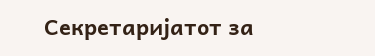Секретаријатот за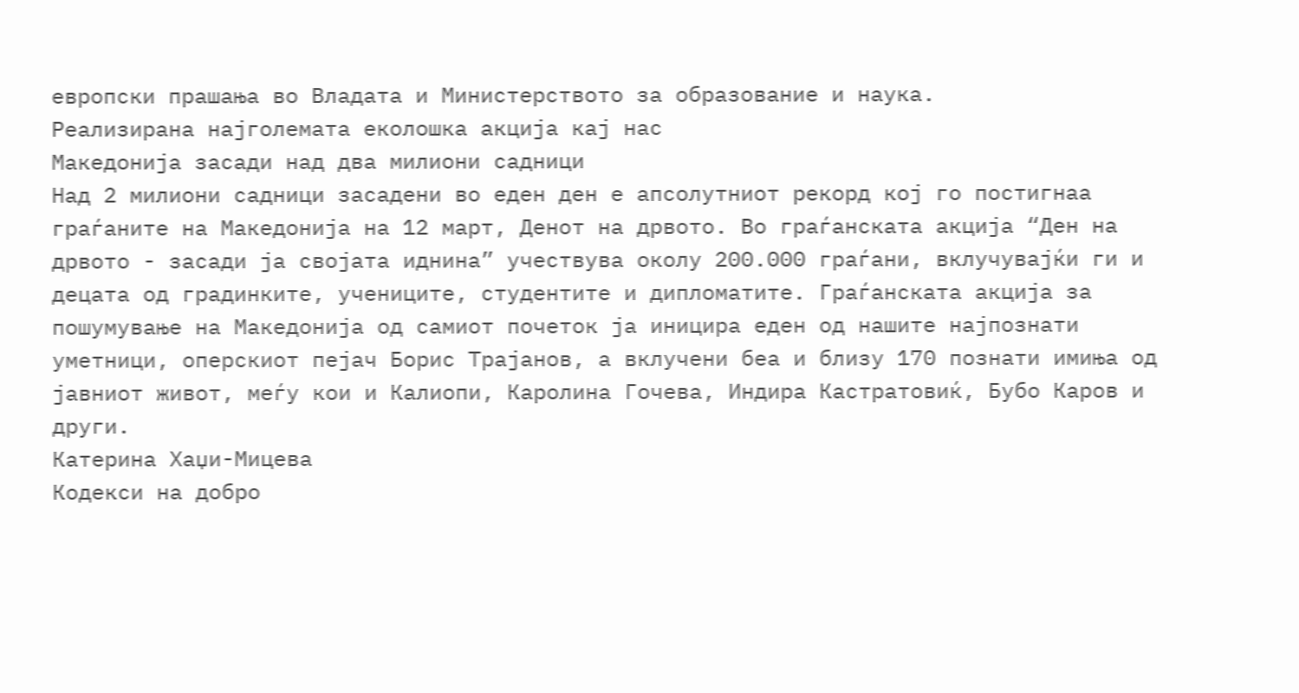европски прашања во Владата и Министерството за образование и наука.
Реализирана најголемата еколошка акција кај нас
Македонија засади над два милиони садници
Над 2 милиони садници засадени во еден ден е апсолутниот рекорд кој го постигнаа граѓаните на Македонија на 12 март, Денот на дрвото. Во граѓанската акција “Ден на дрвото - засади ја својата иднина” учествува околу 200.000 граѓани, вклучувајќи ги и децата од градинките, учениците, студентите и дипломатите. Граѓанската акција за пошумување на Македонија од самиот почеток ја иницира еден од нашите најпознати уметници, оперскиот пејач Борис Трајанов, а вклучени беа и близу 170 познати имиња од јавниот живот, меѓу кои и Калиопи, Каролина Гочева, Индира Кастратовиќ, Бубо Каров и други.
Катерина Хаџи-Мицева
Кодекси на добро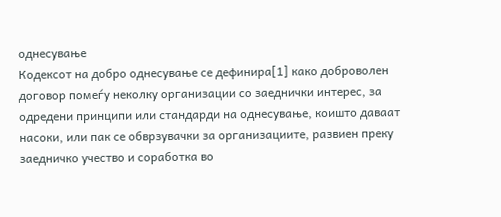однесување
Кодексот на добро однесување се дефинира[1] како доброволен договор помеѓу неколку организации со заеднички интерес, за одредени принципи или стандарди на однесување, коишто даваат насоки, или пак се обврзувачки за организациите, развиен преку заедничко учество и соработка во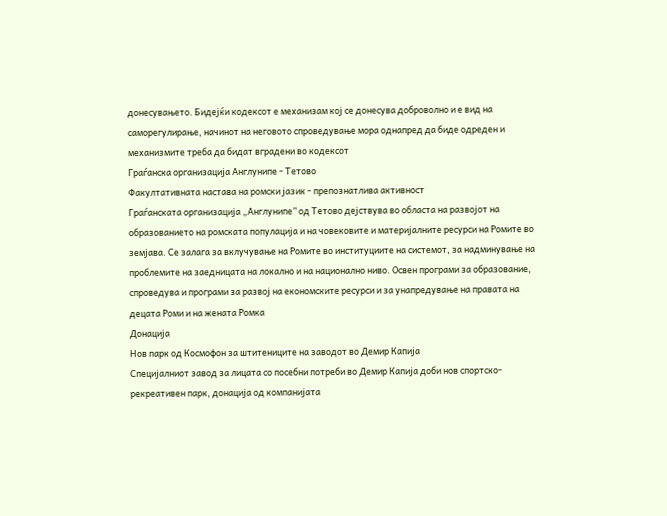донесувањето. Бидејќи кодексот е механизам кој се донесува доброволно и е вид на саморегулирање, начинот на неговото спроведување мора однапред да биде одреден и механизмите треба да бидат вградени во кодексот
Граѓанска организација Англунипе - Тетово
Факултативната настава на ромски јазик - препознатлива активност
Граѓанската организација „Англунипе” од Тетово дејствува во областа на развојот на образованието на ромската популација и на човековите и материјалните ресурси на Ромите во земјава. Се залага за вклучување на Ромите во институциите на системот, за надминување на проблемите на заедницата на локално и на национално ниво. Освен програми за образование, спроведува и програми за развој на економските ресурси и за унапредување на правата на децата Роми и на жената Ромка
Донација
Нов парк од Космофон за штитениците на заводот во Демир Капија
Специјалниот завод за лицата со посебни потреби во Демир Капија доби нов спортско-рекреативен парк, донација од компанијата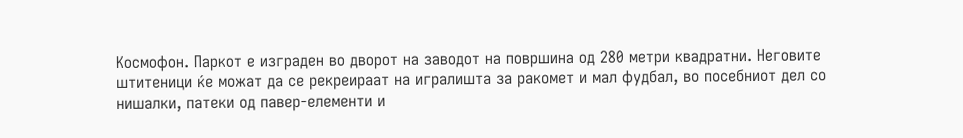Космофон. Паркот е изграден во дворот на заводот на површина од 280 метри квадратни. Неговите штитеници ќе можат да се рекреираат на игралишта за ракомет и мал фудбал, во посебниот дел со нишалки, патеки од павер-елементи и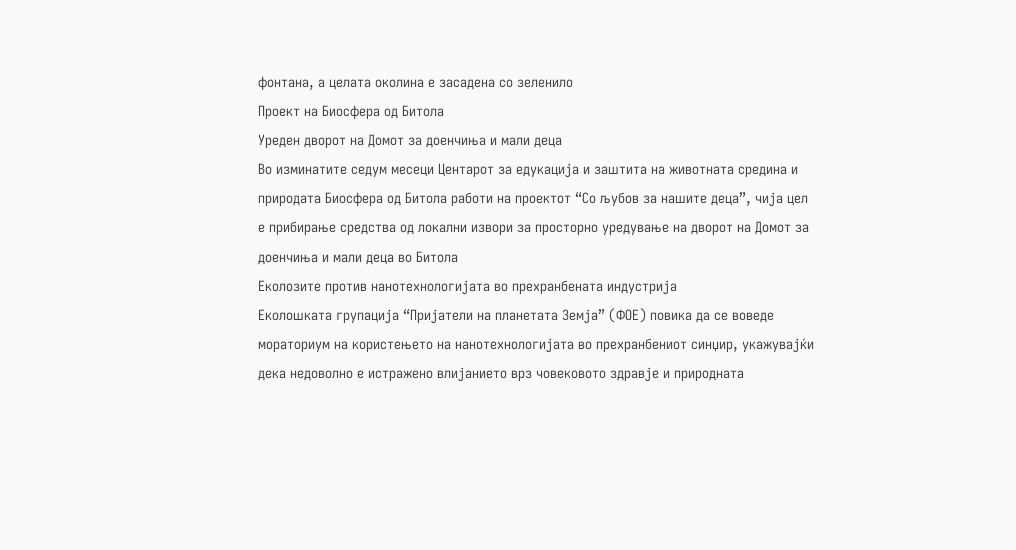фонтана, а целата околина е засадена со зеленило
Проект на Биосфера од Битола
Уреден дворот на Домот за доенчиња и мали деца
Во изминатите седум месеци Центарот за едукација и заштита на животната средина и природата Биосфера од Битола работи на проектот “Со љубов за нашите деца”, чија цел е прибирање средства од локални извори за просторно уредување на дворот на Домот за доенчиња и мали деца во Битола
Еколозите против нанотехнологијата во прехранбената индустрија
Еколошката групација “Пријатели на планетата Земја” (ФОЕ) повика да се воведе мораториум на користењето на нанотехнологијата во прехранбениот синџир, укажувајќи дека недоволно е истражено влијанието врз човековото здравје и природната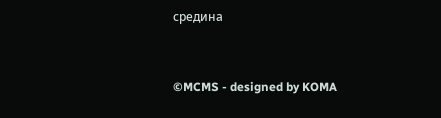средина


©MCMS - designed by KOMA